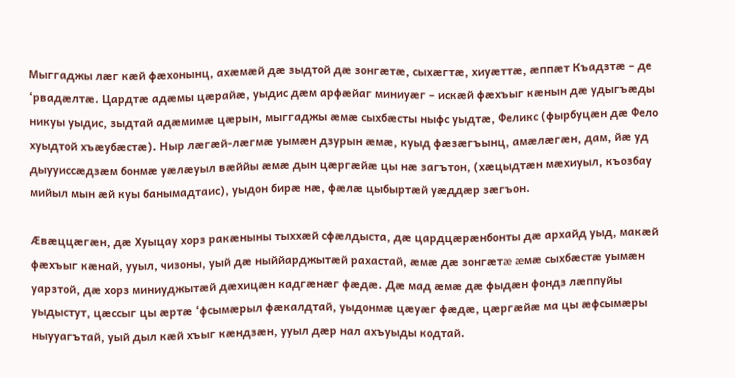Мыггаджы лæг кæй фæхонынц, ахæмæй дæ зыдтой дæ зонгæтæ, сыхæгтæ, хиуæттæ, æппæт Къадзтæ – де ‘рвадæлтæ. Цардтæ адæмы цæрайæ, уыдис дæм арфæйаг миниуæг – искæй фæхъыг кæнын дæ удыгъæды никуы уыдис, зыдтай адæмимæ цæрын, мыггаджы æмæ сыхбæсты ныфс уыдтæ, Феликс (фырбуцæн дæ Фело хуыдтой хъæубæстæ). Ныр лæгæй-лæгмæ уымæн дзурын æмæ, куыд фæзæгъынц, амæлæгæн, дам, йæ уд дыууиссæдзæм бонмæ уæлæуыл вæййы æмæ дын цæргæйæ цы нæ загътон, (хæцыдтæн мæхиуыл, къозбау мийыл мын æй куы банымадтаис), уыдон бирæ нæ, фæлæ цыбыртæй уæддæр зæгъон.

Æвæццæгæн, дæ Хуыцау хорз ракæныны тыххæй сфæлдыста, дæ цардцæрæнбонты дæ архайд уыд, макæй фæхъыг кæнай, ууыл, чизоны, уый дæ ныййарджытæй рахастай, æмæ дæ зонгæтæ æмæ сыхбæстæ уымæн уарзтой, дæ хорз миниуджытæй дæхицæн кадгæнæг фæдæ. Дæ мад æмæ дæ фыдæн фондз лæппуйы уыдыстут, цæссыг цы æртæ ‘фсымæрыл фæкалдтай, уыдонмæ цæуæг фæдæ, цæргæйæ ма цы æфсымæры ныууагътай, уый дыл кæй хъыг кæндзæн, ууыл дæр нал ахъуыды кодтай.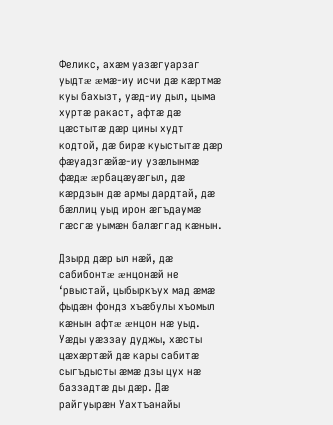Феликс, ахæм уазæгуарзаг уыдтæ æмæ-иу исчи дæ кæртмæ куы бахызт, уæд-иу дыл, цыма хуртæ ракаст, афтæ дæ цæстытæ дæр цины худт кодтой, дæ бирæ куыстытæ дæр фæуадзгæйæ-иу узæлынмæ фæдæ æрбацæуæгыл, дæ кæрдзын дæ армы дардтай, дæ бæллиц уыд ирон æгъдаумæ гæсгæ уымæн балæггад кæнын.

Дзырд дæр ыл нæй, дæ сабибонтæ æнцонæй не ‘рвыстай, цыбыркъух мад æмæ фыдæн фондз хъæбулы хъомыл кæнын афтæ æнцон нæ уыд. Уæды уæззау дуджы, хæсты цæхæртæй дæ кары сабитæ сыгъдысты æмæ дзы цух нæ баззадтæ ды дæр. Дæ райгуырæн Уахтъанайы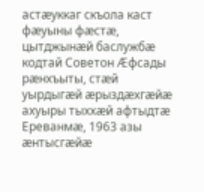астæуккаг скъола каст фæуыны фæстæ, цытджынæй баслужбæ кодтай Советон Æфсады рæнхъыты, стæй уырдыгæй æрыздæхгæйæ ахуыры тыххæй афтыдтæ Ереванмæ, 1963 азы æнтысгæйæ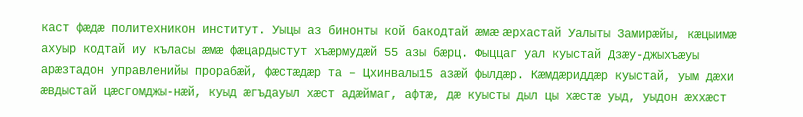каст фæдæ политехникон институт. Уыцы аз бинонты кой бакодтай æмæ æрхастай Уалыты Замирæйы, кæцыимæ ахуыр кодтай иу къласы æмæ фæцардыстут хъæрмудæй 55 азы бæрц. Фыццаг уал куыстай Дзæу-джыхъæуы арæзтадон управленийы прорабæй, фæстæдæр та – Цхинвалы15 азæй фылдæр. Кæмдæриддæр куыстай, уым дæхи æвдыстай цæсгомджы-нæй, куыд æгъдауыл хæст адæймаг, афтæ, дæ куысты дыл цы хæстæ уыд, уыдон æххæст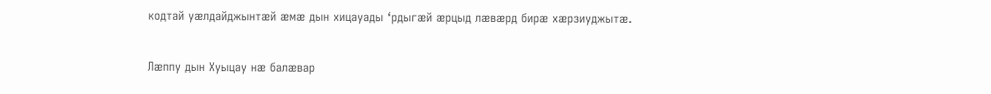кодтай уæлдайджынтæй æмæ дын хицауады ‘рдыгæй æрцыд лæвæрд бирæ хæрзиуджытæ.

Лæппу дын Хуыцау нæ балæвар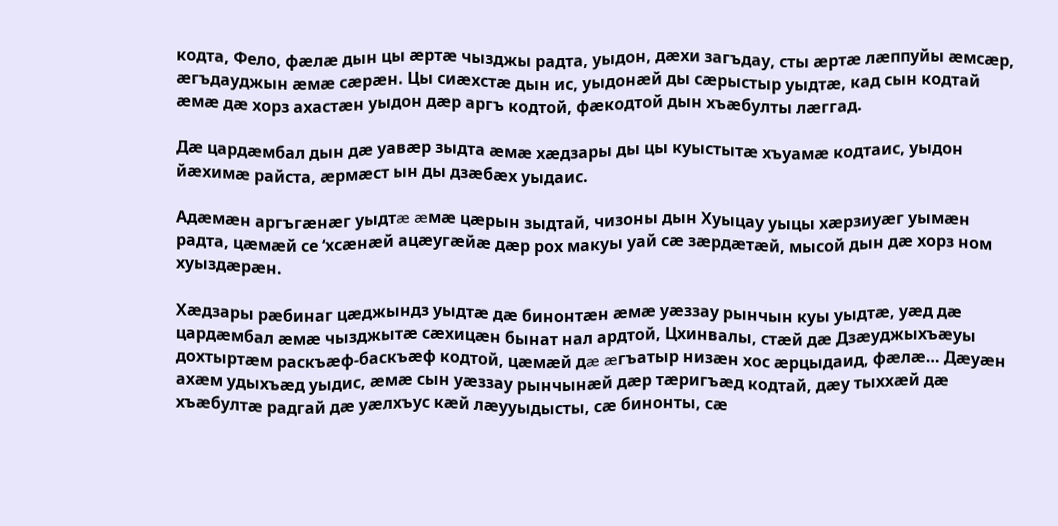кодта, Фело, фæлæ дын цы æртæ чызджы радта, уыдон, дæхи загъдау, сты æртæ лæппуйы æмсæр, æгъдауджын æмæ сæрæн. Цы сиæхстæ дын ис, уыдонæй ды сæрыстыр уыдтæ, кад сын кодтай æмæ дæ хорз ахастæн уыдон дæр аргъ кодтой, фæкодтой дын хъæбулты лæггад.

Дæ цардæмбал дын дæ уавæр зыдта æмæ хæдзары ды цы куыстытæ хъуамæ кодтаис, уыдон йæхимæ райста, æрмæст ын ды дзæбæх уыдаис.

Адæмæн аргъгæнæг уыдтæ æмæ цæрын зыдтай, чизоны дын Хуыцау уыцы хæрзиуæг уымæн радта, цæмæй се ‘хсæнæй ацæугæйæ дæр рох макуы уай сæ зæрдæтæй, мысой дын дæ хорз ном хуыздæрæн.

Хæдзары рæбинаг цæджындз уыдтæ дæ бинонтæн æмæ уæззау рынчын куы уыдтæ, уæд дæ цардæмбал æмæ чызджытæ сæхицæн бынат нал ардтой, Цхинвалы, стæй дæ Дзæуджыхъæуы дохтыртæм раскъæф-баскъæф кодтой, цæмæй дæ æгъатыр низæн хос æрцыдаид, фæлæ… Дæуæн ахæм удыхъæд уыдис, æмæ сын уæззау рынчынæй дæр тæригъæд кодтай, дæу тыххæй дæ хъæбултæ радгай дæ уæлхъус кæй лæууыдысты, сæ бинонты, сæ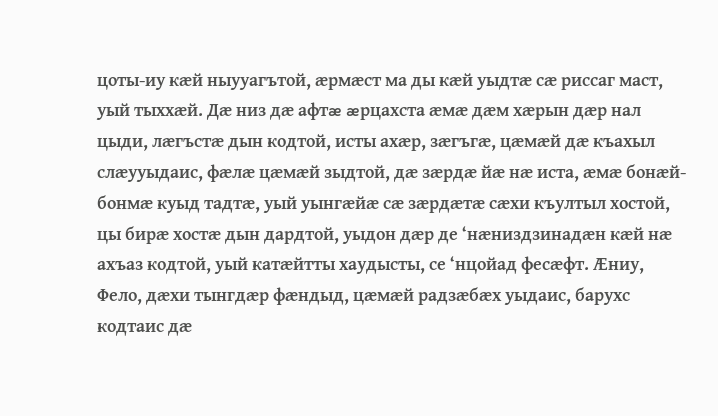цоты-иу кæй ныууагътой, æрмæст ма ды кæй уыдтæ сæ риссаг маст, уый тыххæй. Дæ низ дæ афтæ æрцахста æмæ дæм хæрын дæр нал цыди, лæгъстæ дын кодтой, исты ахæр, зæгъгæ, цæмæй дæ къахыл слæууыдаис, фæлæ цæмæй зыдтой, дæ зæрдæ йæ нæ иста, æмæ бонæй-бонмæ куыд тадтæ, уый уынгæйæ сæ зæрдæтæ сæхи къултыл хостой, цы бирæ хостæ дын дардтой, уыдон дæр де ‘нæниздзинадæн кæй нæ ахъаз кодтой, уый катæйтты хаудысты, се ‘нцойад фесæфт. Æниу, Фело, дæхи тынгдæр фæндыд, цæмæй радзæбæх уыдаис, барухс кодтаис дæ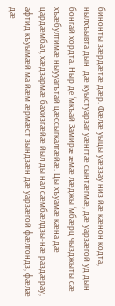бинонты зæрдæтæ дæр. Фæлæ уыцы уæззау низ йæ кæнон кодта, нылхъывта дын  дæ куыстуарзаг уæнгтæ сынтæгмæ, дæ уарзæгой уд дын бонгай хордта. Ныр де ‘мкъай Замирæ æмæ лæджы ‘мбæрц чызджыты сæ хъæбултимæ ныууагътай цæссыгкалгæйæ. Цы хъуамæ кæна дæ цардæмбал, хæдзармæ бахизгæйæ йыл ды нал сæмбæлдзы-нæ раздæрау, афтид къуымæй ма йæм æрмæст зындзæн дæ уарзæгой фæлгондз, фæлæ дæ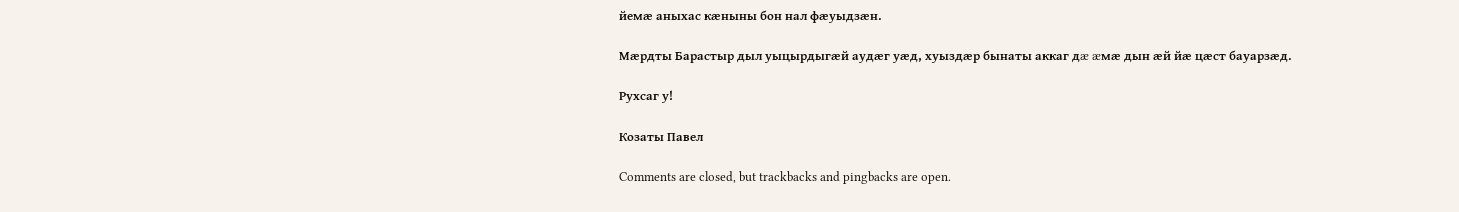йемæ аныхас кæныны бон нал фæуыдзæн.

Мæрдты Барастыр дыл уыцырдыгæй аудæг уæд, хуыздæр бынаты аккаг дæ æмæ дын æй йæ цæст бауарзæд.

Рухсаг у!

Козаты Павел

Comments are closed, but trackbacks and pingbacks are open.